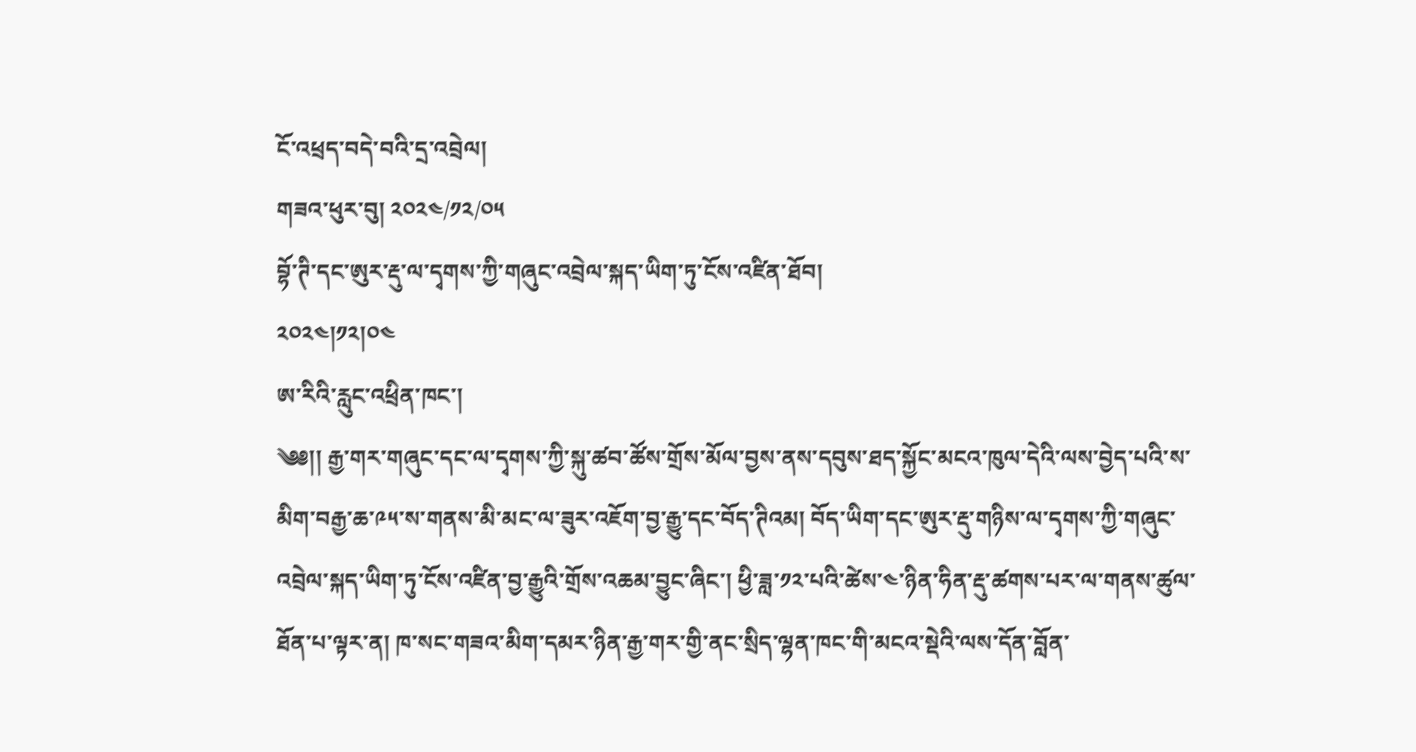ངོ་འཕྲད་བདེ་བའི་དྲ་འབྲེལ།
གཟའ་ཕུར་བུ། ༢༠༢༤/༡༢/༠༥
བྷོ་ཊི་དང་ཨུར་རྡུ་ལ་དྭགས་ཀྱི་གཞུང་འབྲེལ་སྐད་ཡིག་ཏུ་ངོས་འཛིན་ཐོབ།
༢༠༢༤།༡༢།༠༤
ཨ་རིའི་རླུང་འཕྲིན་ཁང་།
༄༅།། རྒྱ་གར་གཞུང་དང་ལ་དྭགས་ཀྱི་སྐུ་ཚབ་ཚོས་གྲོས་མོལ་བྱས་ནས་དབུས་ཐད་སྐྱོང་མངའ་ཁུལ་དེའི་ལས་བྱེད་པའི་ས་མིག་བརྒྱ་ཆ་༩༥་ས་གནས་མི་མང་ལ་ཟུར་འཇོག་བྱ་རྒྱུ་དང་བོད་ཊིའམ། བོད་ཡིག་དང་ཨུར་རྡུ་གཉིས་ལ་དྭགས་ཀྱི་གཞུང་འབྲེལ་སྐད་ཡིག་ཏུ་ངོས་འཛིན་བྱ་རྒྱུའི་གྲོས་འཆམ་བྱུང་ཞིང་། ཕྱི་ཟླ་༡༢་པའི་ཚེས་༤་ཉིན་ཧིན་རྡུ་ཚགས་པར་ལ་གནས་ཚུལ་ཐོན་པ་ལྟར་ན། ཁ་སང་གཟའ་མིག་དམར་ཉིན་རྒྱ་གར་གྱི་ནང་སྲིད་ལྷན་ཁང་གི་མངའ་སྡེའི་ལས་དོན་བློན་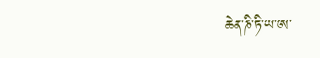ཆེན་ཎི་ཏི་ཡ་ཨ་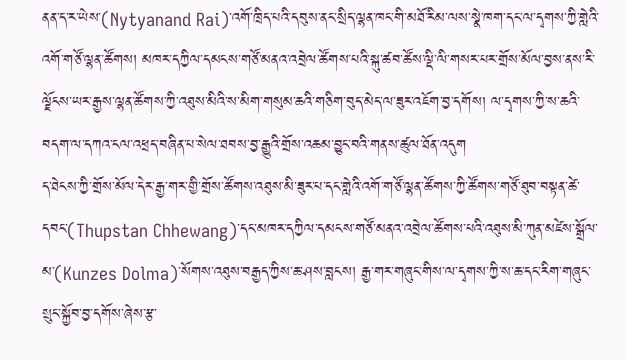ནན་ད་ར་ཡེས་(Nytyanand Rai)་འགོ་ཁྲིད་པའི་དབུས་ནང་སྲིད་ལྷན་ཁང་གི་མཐོ་རིམ་ལས་སྣེ་ཁག་དང་ལ་དྭགས་ཀྱི་གླེའི་འགོ་གཙོ་ལྷན་ཚོགས། མཁར་དཀྱིལ་དམངས་གཙོ་མནའ་འབྲེལ་ཚོགས་པའི་སྐུ་ཚབ་ཚོས་ལྡི་ལི་གསར་པར་གྲོས་མོལ་བྱས་ནས་རི་ལྗོངས་ཡར་རྒྱས་ལྷན་ཚོགས་ཀྱི་འཐུས་མིའི་ས་མིག་གསུམ་ཆའི་གཅིག་བུད་མེད་ལ་ཟུར་འཇོག་བྱ་དགོས། ལ་དྭགས་ཀྱི་ས་ཆའི་བདག་ལ་དཀའ་ངལ་འཕྲད་བཞིན་པ་སེལ་ཐབས་བྱ་རྒྱུའི་གྲོས་འཆམ་བྱུང་བའི་གནས་ཚུལ་ཐོན་འདུག
ད་ཐེངས་ཀྱི་གྲོས་མོལ་དེར་རྒྱ་གར་གྱི་གྲོས་ཚོགས་འཐུས་མི་ཟུར་པ་དང་གླེའི་འགོ་གཙོ་ལྷན་ཚོགས་ཀྱི་ཚོགས་གཙོ་ཐུབ་བསྟན་ཚེ་དབང་(Thupstan Chhewang)་དང་མཁར་དཀྱིལ་དམངས་གཙོ་མནའ་འབྲེལ་ཚོགས་པའི་འཐུས་མི་ཀུན་མཛེས་སྒྲོལ་མ་(Kunzes Dolma)་སོགས་འཐུས་བརྒྱད་ཀྱིས་ཆ་ཤས་བླངས། རྒྱ་གར་གཞུང་གིས་ལ་དྭགས་ཀྱི་ས་ཆ་དང་རིག་གཞུང་སྲུང་སྐྱོབ་བྱ་དགོས་ཞེས་རྩ་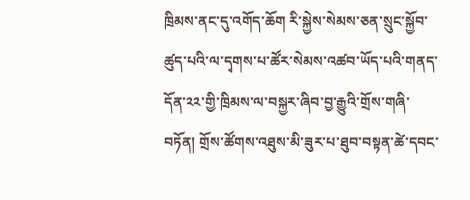ཁྲིམས་ནང་དུ་འགོད་ཆོག རི་སྐྱེས་སེམས་ཅན་སྲུང་སྐྱོབ་ཚུད་པའི་ལ་དྭགས་པ་ཚོར་སེམས་འཚབ་ཡོད་པའི་གནད་དོན་༢༢་གྱི་ཁྲིམས་ལ་བསྐྱར་ཞིབ་བྱ་རྒྱུའི་གྲོས་གཞི་བཏོན། གྲོས་ཚོགས་འཐུས་མི་ཟུར་པ་ཐུབ་བསྟན་ཚེ་དབང་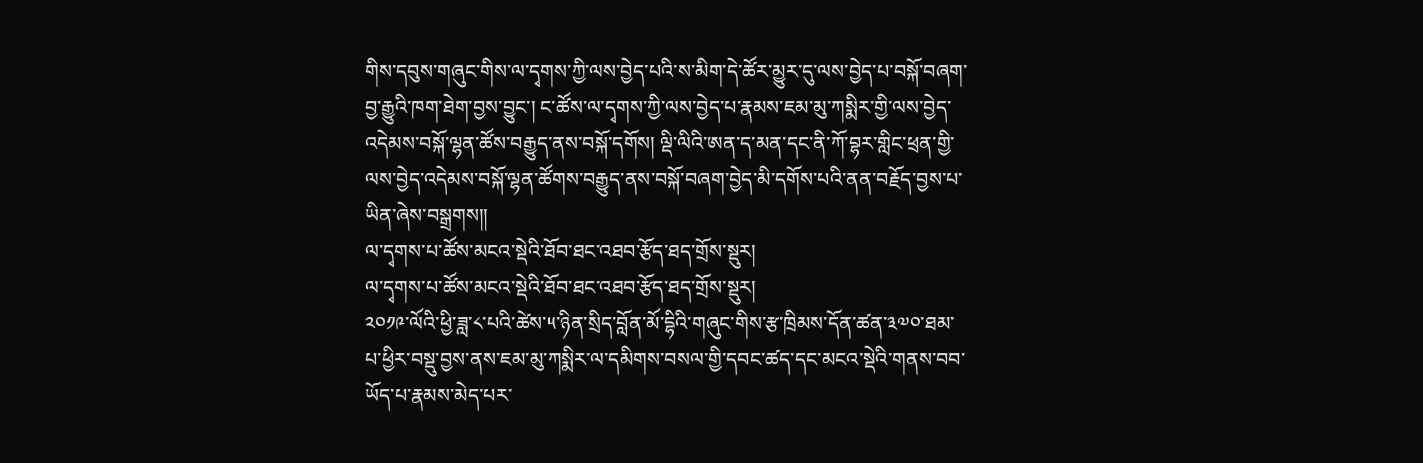གིས་དབུས་གཞུང་གིས་ལ་དྭགས་ཀྱི་ལས་བྱེད་པའི་ས་མིག་དེ་ཚོར་མྱུར་དུ་ལས་བྱེད་པ་བསྐོ་བཞག་བྱ་རྒྱུའི་ཁག་ཐེག་བྱས་བྱུང་། ང་ཚོས་ལ་དྭགས་ཀྱི་ལས་བྱེད་པ་རྣམས་ཇམ་མུ་ཀསྨིར་གྱི་ལས་བྱེད་འདེམས་བསྐོ་ལྷན་ཚོས་བརྒྱུད་ནས་བསྐོ་དགོས། ལྡི་ལིའི་ཨན་ད་མན་དང་ནི་ཀོ་བྷར་གླིང་ཕྲན་གྱི་ལས་བྱེད་འདེམས་བསྐོ་ལྷན་ཚོགས་བརྒྱུད་ནས་བསྐོ་བཞག་བྱེད་མི་དགོས་པའི་ནན་བརྗོད་བྱས་པ་ཡིན་ཞེས་བསྒྲགས།།
ལ་དྭགས་པ་ཚོས་མངའ་སྡེའི་ཐོབ་ཐང་འཐབ་རྩོད་ཐད་གྲོས་སྡུར།
ལ་དྭགས་པ་ཚོས་མངའ་སྡེའི་ཐོབ་ཐང་འཐབ་རྩོད་ཐད་གྲོས་སྡུར།
༢༠༡༩་ལོའི་ཕྱི་ཟླ་༨་པའི་ཚེས་༥་ཉིན་སྲིད་བློན་མོ་དྷིའི་གཞུང་གིས་རྩ་ཁྲིམས་དོན་ཚན་༣༧༠་ཐམ་པ་ཕྱིར་བསྡུ་བྱས་ནས་ཇམ་མུ་ཀསྨིར་ལ་དམིགས་བསལ་གྱི་དབང་ཚད་དང་མངའ་སྡེའི་གནས་བབ་ཡོད་པ་རྣམས་མེད་པར་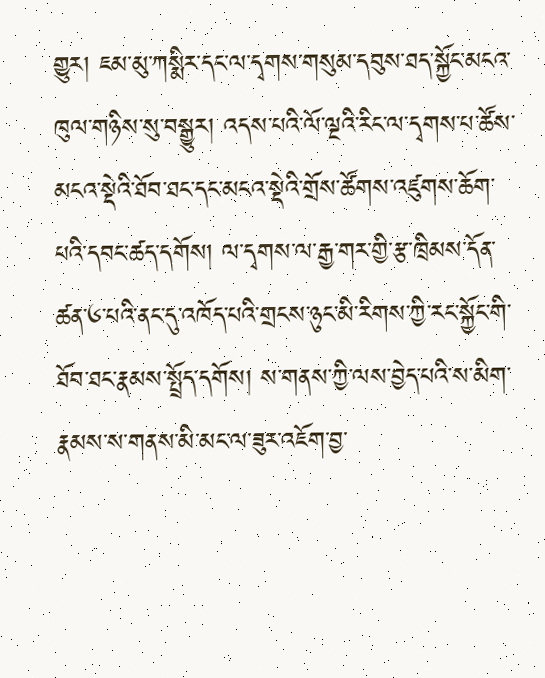གྱུར། ཇམ་མུ་ཀསྨིར་དང་ལ་དྭགས་གསུམ་དབུས་ཐད་སྐྱོང་མངའ་ཁུལ་གཉིས་སུ་བསྒྱུར། འདས་པའི་ལོ་ལྔའི་རིང་ལ་དྭགས་པ་ཚོས་མངའ་སྡེའི་ཐོབ་ཐང་དང་མངའ་སྡེའི་གྲོས་ཚོགས་འཛུགས་ཆོག་པའི་དབང་ཚད་དགོས། ལ་དྭགས་ལ་རྒྱ་གར་གྱི་རྩ་ཁྲིམས་དོན་ཚན་༦་པའི་ནང་དུ་འཁོད་པའི་གྲངས་ཉུང་མི་རིགས་ཀྱི་རང་སྐྱོང་གི་ཐོབ་ཐང་རྣམས་སྤྲོད་དགོས། ས་གནས་ཀྱི་ལས་བྱེད་པའི་ས་མིག་རྣམས་ས་གནས་མི་མང་ལ་ཟུར་འཇོག་བྱ་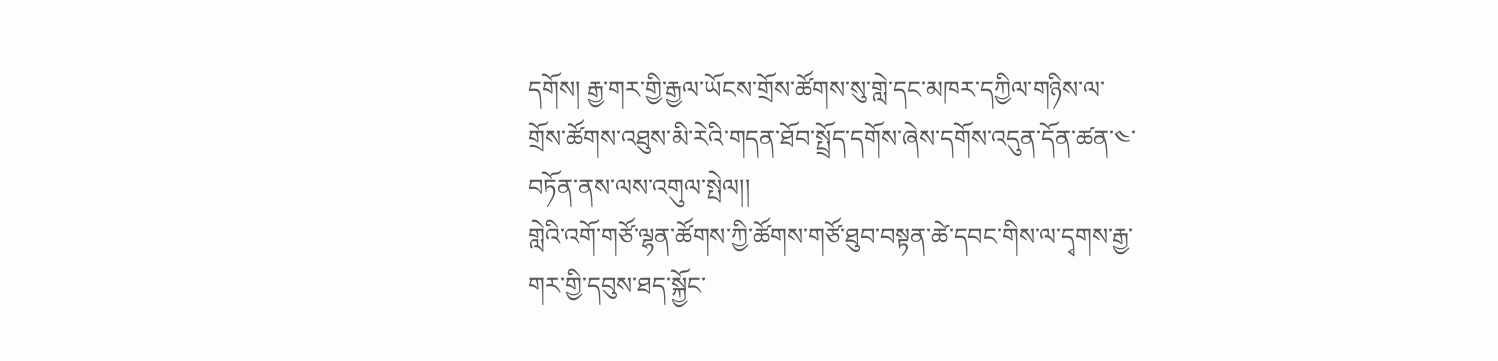དགོས། རྒྱ་གར་གྱི་རྒྱལ་ཡོངས་གྲོས་ཚོགས་སུ་གླེ་དང་མཁར་དཀྱིལ་གཉིས་ལ་གྲོས་ཚོགས་འཐུས་མི་རེའི་གདན་ཐོབ་སྤྲོད་དགོས་ཞེས་དགོས་འདུན་དོན་ཚན་༤་བཏོན་ནས་ལས་འགུལ་སྤེལ།།
གླེའི་འགོ་གཙོ་ལྷན་ཚོགས་ཀྱི་ཚོགས་གཙོ་ཐུབ་བསྟན་ཚེ་དབང་གིས་ལ་དྭགས་རྒྱ་གར་གྱི་དབུས་ཐད་སྐྱོང་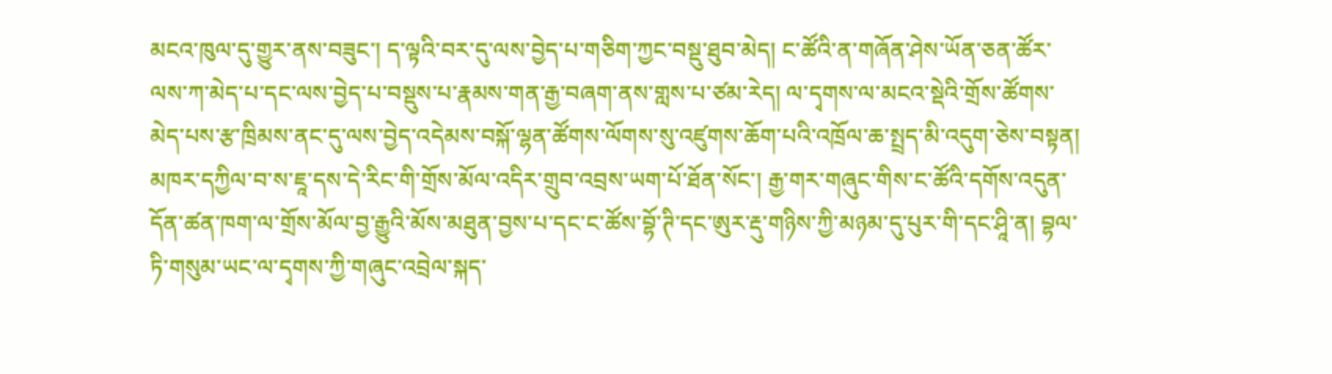མངའ་ཁུལ་དུ་གྱུར་ནས་བཟུང་། ད་ལྟའི་བར་དུ་ལས་བྱེད་པ་གཅིག་ཀྱང་བསྡུ་ཐུབ་མེད། ང་ཚོའི་ན་གཞོན་ཤེས་ཡོན་ཅན་ཚོར་ལས་ཀ་མེད་པ་དང་ལས་བྱེད་པ་བསྡུས་པ་རྣམས་གན་རྒྱ་བཞག་ནས་གླས་པ་ཙམ་རེད། ལ་དྭགས་ལ་མངའ་སྡེའི་གྲོས་ཚོགས་མེད་པས་རྩ་ཁྲིམས་ནང་དུ་ལས་བྱེད་འདེམས་བསྐོ་ལྷན་ཚོགས་ལོགས་སུ་འཛུགས་ཆོག་པའི་འཁྲོལ་ཆ་སྤྲད་མི་འདུག་ཅེས་བསྟན། མཁར་དཀྱིལ་བ་ས་ཇཱ་དས་དེ་རིང་གི་གྲོས་མོལ་འདིར་གྲུབ་འབྲས་ཡག་པོ་ཐོན་སོང་། རྒྱ་གར་གཞུང་གིས་ང་ཚོའི་དགོས་འདུན་དོན་ཚན་ཁག་ལ་གྲོས་མོལ་བྱ་རྒྱུའི་མོས་མཐུན་བྱས་པ་དང་ང་ཚོས་བྷོ་ཊི་དང་ཨུར་རྡུ་གཉིས་ཀྱི་མཉམ་དུ་པུར་གི་དང་ཤཱི་ན། བྷལ་ཏི་གསུམ་ཡང་ལ་དྭགས་ཀྱི་གཞུང་འབྲེལ་སྐད་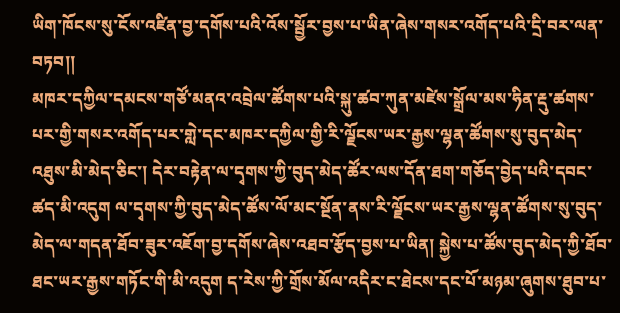ཡིག་ཁོངས་སུ་ངོས་འཛིན་བྱ་དགོས་པའི་འོས་སྦྱོར་བྱས་པ་ཡིན་ཞེས་གསར་འགོད་པའི་དྲི་བར་ལན་བཏབ།།
མཁར་དཀྱིལ་དམངས་གཙོ་མནའ་འབྲེལ་ཚོགས་པའི་སྐུ་ཚབ་ཀུན་མཛེས་སྒྲོལ་མས་ཧིན་རྡུ་ཚགས་པར་གྱི་གསར་འགོད་པར་གླེ་དང་མཁར་དཀྱིལ་གྱི་རི་ལྗོངས་ཡར་རྒྱས་ལྷན་ཚོགས་སུ་བུད་མེད་འཐུས་མི་མེད་ཅིང་། དེར་བརྟེན་ལ་དྭགས་ཀྱི་བུད་མེད་ཚོར་ལས་དོན་ཐག་གཅོད་བྱེད་པའི་དབང་ཚད་མི་འདུག ལ་དྭགས་ཀྱི་བུད་མེད་ཚོས་ལོ་མང་སྔོན་ནས་རི་ལྗོངས་ཡར་རྒྱས་ལྷན་ཚོགས་སུ་བུད་མེད་ལ་གདན་ཐོབ་ཟུར་འཇོག་བྱ་དགོས་ཞེས་འཐབ་རྩོད་བྱས་པ་ཡིན། སྐྱེས་པ་ཚོས་བུད་མེད་ཀྱི་ཐོབ་ཐང་ཡར་རྒྱས་གཏོང་གི་མི་འདུག ད་རེས་ཀྱི་གྲོས་མོལ་འདིར་ང་ཐེངས་དང་པོ་མཉམ་ཞུགས་ཐུབ་པ་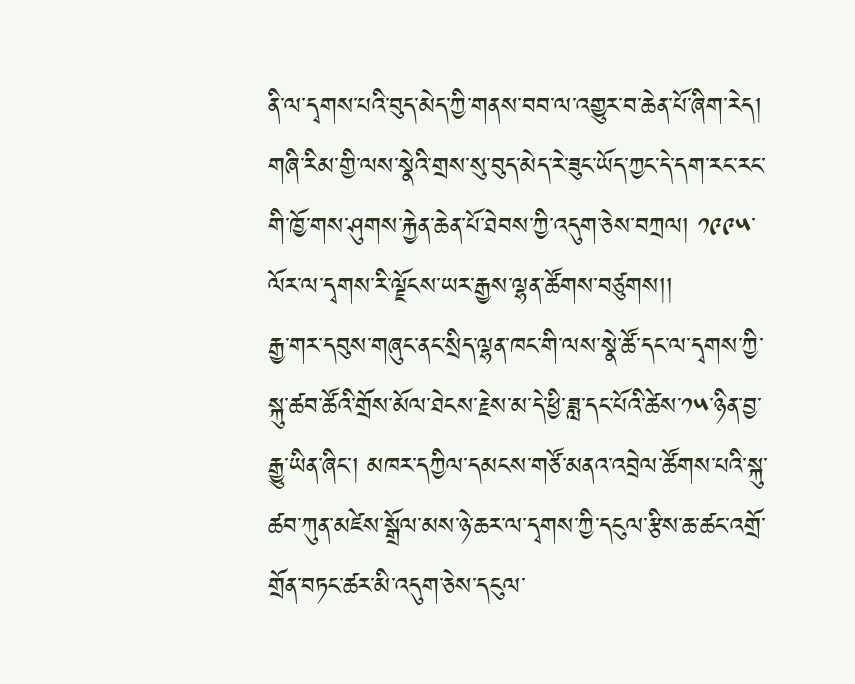ནི་ལ་དྭགས་པའི་བུད་མེད་ཀྱི་གནས་བབ་ལ་འགྱུར་བ་ཆེན་པོ་ཞིག་རེད། གཞི་རིམ་གྱི་ལས་སྣེའི་གྲས་སུ་བུད་མེད་རེ་ཟུང་ཡོད་ཀྱང་དེ་དག་རང་རང་གི་ཁྱོ་གས་ཤུགས་རྐྱེན་ཆེན་པོ་ཐེབས་ཀྱི་འདུག་ཅེས་བཀྲལ། ༡༩༩༥་ལོར་ལ་དྭགས་རི་ལྗོངས་ཡར་རྒྱས་ལྷན་ཚོགས་བཙུགས།།
རྒྱ་གར་དབུས་གཞུང་ནང་སྲིད་ལྷན་ཁང་གི་ལས་སྣེ་ཚོ་དང་ལ་དྭགས་ཀྱི་སྐུ་ཚབ་ཚོའི་གྲོས་མོལ་ཐེངས་རྗེས་མ་དེ་ཕྱི་ཟླ་དང་པོའི་ཚེས་༡༥་ཉིན་བྱ་རྒྱུ་ཡིན་ཞིང་། མཁར་དཀྱིལ་དམངས་གཙོ་མནའ་འབྲེལ་ཚོགས་པའི་སྐུ་ཚབ་ཀུན་མཛེས་སྒྲོལ་མས་ཉེ་ཆར་ལ་དྭགས་ཀྱི་དངུལ་རྩིས་ཆ་ཚང་འགྲོ་གྲོན་བཏང་ཚར་མི་འདུག་ཅེས་དངུལ་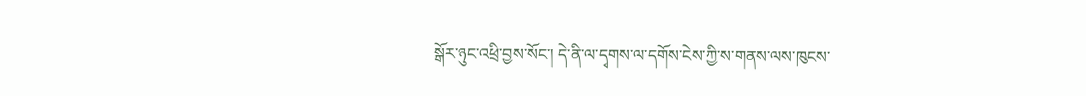སྒོར་ཉུང་འཕྲི་བྱས་སོང་། དེ་ནི་ལ་དྭགས་ལ་དགོས་ངེས་ཀྱི་ས་གནས་ལས་ཁུངས་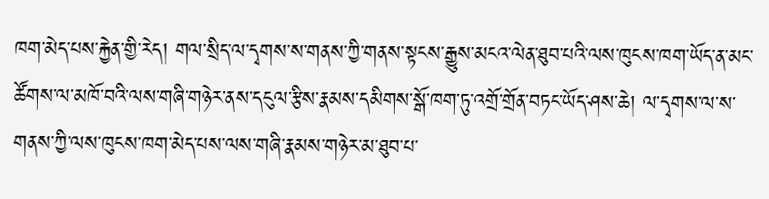ཁག་མེད་པས་རྐྱེན་གྱི་རེད། གལ་སྲིད་ལ་དྭགས་ས་གནས་ཀྱི་གནས་སྟངས་རྒྱུས་མངའ་ལེན་ཐུབ་པའི་ལས་ཁུངས་ཁག་ཡོད་ན་མང་ཚོགས་ལ་མཁོ་བའི་ལས་གཞི་གཉེར་ནས་དངུལ་རྩིས་རྣམས་དམིགས་སྒོ་ཁག་ཏུ་འགྲོ་གྲོན་བཏང་ཡོད་ཤས་ཆེ། ལ་དྭགས་ལ་ས་གནས་ཀྱི་ལས་ཁུངས་ཁག་མེད་པས་ལས་གཞི་རྣམས་གཉེར་མ་ཐུབ་པ་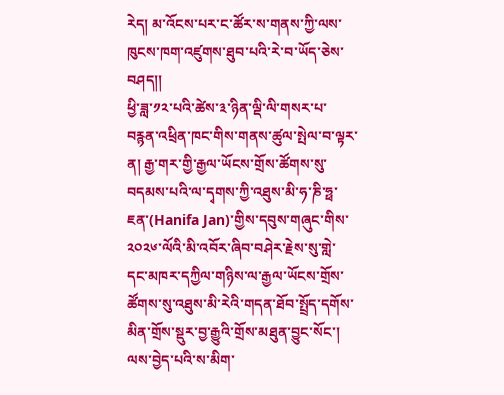རེད། མ་འོངས་པར་ང་ཚོར་ས་གནས་ཀྱི་ལས་ཁུངས་ཁག་འཛུགས་ཐུབ་པའི་རེ་བ་ཡོད་ཅེས་བཤད།།
ཕྱི་ཟླ་༡༢་པའི་ཚེས་༣་ཉིན་ལྡི་ལི་གསར་པ་བརྙན་འཕྲིན་ཁང་གིས་གནས་ཚུལ་སྤེལ་བ་ལྟར་ན། རྒྱ་གར་གྱི་རྒྱལ་ཡོངས་གྲོས་ཚོགས་སུ་བདམས་པའི་ལ་དྭགས་ཀྱི་འཐུས་མི་ཧ་ཎི་ཧྥ་ཇན་(Hanifa Jan)་གྱིས་དབུས་གཞུང་གིས་༢༠༢༦་ལོའི་མི་འབོར་ཞིབ་བཤེར་རྗེས་སུ་གླེ་དང་མཁར་དཀྱིལ་གཉིས་ལ་རྒྱལ་ཡོངས་གྲོས་ཚོགས་སུ་འཐུས་མི་རེའི་གདན་ཐོབ་སྤྲོད་དགོས་མིན་གྲོས་སྡུར་བྱ་རྒྱུའི་གྲོས་མཐུན་བྱུང་སོང་། ལས་བྱེད་པའི་ས་མིག་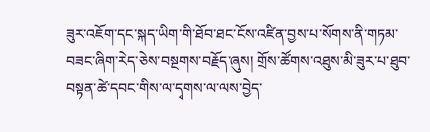ཟུར་འཇོག་དང་སྐད་ཡིག་གི་ཐོབ་ཐང་ངོས་འཛིན་བྱས་པ་སོགས་ནི་གཏམ་བཟང་ཞིག་རེད་ཅེས་བསྔགས་བརྗོད་ཞུས། གྲོས་ཚོགས་འཐུས་མི་ཟུར་པ་ཐུབ་བསྟན་ཚེ་དབང་གིས་ལ་དྭགས་ལ་ལས་བྱེད་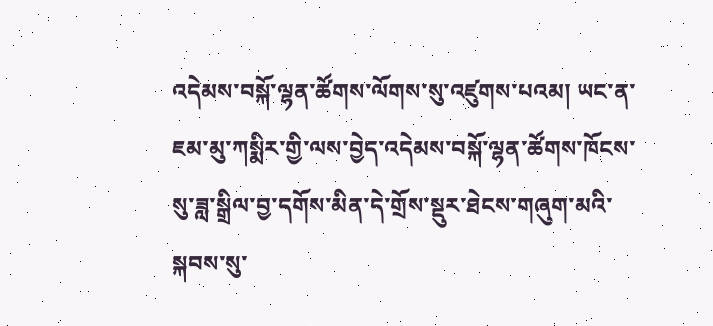འདེམས་བསྐོ་ལྷན་ཚོགས་ལོགས་སུ་འཛུགས་པའམ། ཡང་ན་ཇམ་མུ་ཀསྨིར་གྱི་ལས་བྱེད་འདེམས་བསྐོ་ལྷན་ཚོགས་ཁོངས་སུ་ཟླ་སྒྲིལ་བྱ་དགོས་མིན་དེ་གྲོས་སྡུར་ཐེངས་གཞུག་མའི་སྐབས་སུ་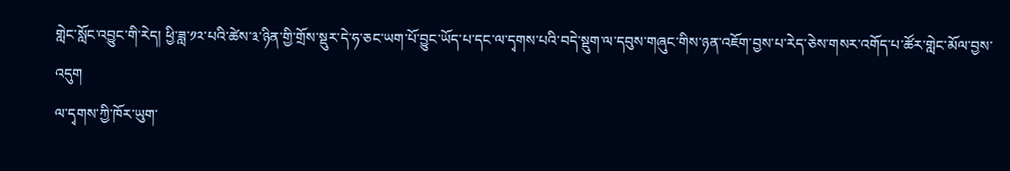གླེང་སློང་འབྱུང་གི་རེད། ཕྱི་ཟླ་༡༢་པའི་ཚེས་༣་ཉིན་གྱི་གྲོས་སྡུར་དེ་ཧ་ཅང་ཡག་པོ་བྱུང་ཡོད་པ་དང་ལ་དྭགས་པའི་བདེ་སྡུག་ལ་དབུས་གཞུང་གིས་ཉན་འཇོག་བྱས་པ་རེད་ཅེས་གསར་འགོད་པ་ཚོར་གླེང་མོལ་བྱས་འདུག
ལ་དྭགས་ཀྱི་ཁོར་ཡུག་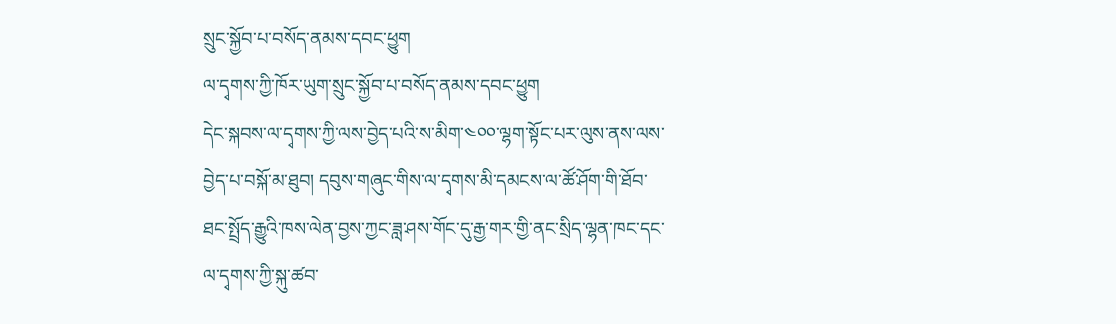སྲུང་སྐྱོབ་པ་བསོད་ནམས་དབང་ཕྱུག
ལ་དྭགས་ཀྱི་ཁོར་ཡུག་སྲུང་སྐྱོབ་པ་བསོད་ནམས་དབང་ཕྱུག
དེང་སྐབས་ལ་དྭགས་ཀྱི་ལས་བྱེད་པའི་ས་མིག་༤༠༠་ལྷག་སྟོང་པར་ལུས་ནས་ལས་བྱེད་པ་བསྐོ་མ་ཐུབ། དབུས་གཞུང་གིས་ལ་དྭགས་མི་དམངས་ལ་ཚོ་ཤོག་གི་ཐོབ་ཐང་སྤྲོད་རྒྱུའི་ཁས་ལེན་བྱས་ཀྱང་ཟླ་ཤས་གོང་དུ་རྒྱ་གར་གྱི་ནང་སྲིད་ལྷན་ཁང་དང་ལ་དྭགས་ཀྱི་སྐུ་ཚབ་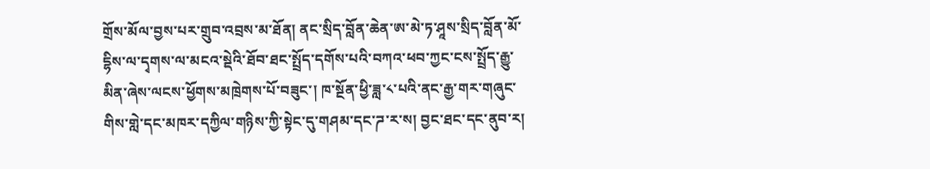གྲོས་མོལ་བྱས་པར་གྲུབ་འབྲས་མ་ཐོན། ནང་སྲིད་བློན་ཆེན་ཨ་མེ་ཏ་ཤཱས་སྲིད་བློན་མོ་དྷིས་ལ་དྭགས་ལ་མངའ་སྡེའི་ཐོབ་ཐང་སྤྲོད་དགོས་པའི་བཀའ་ཕབ་ཀྱང་ངས་སྤྲོད་རྒྱུ་མིན་ཞེས་ལངས་ཕྱོགས་མཁྲེགས་པོ་བཟུང་། ཁ་སྔོན་ཕྱི་ཟླ་༨་པའི་ནང་རྒྱ་གར་གཞུང་གིས་གླེ་དང་མཁར་དཀྱིལ་གཉིས་ཀྱི་སྟེང་དུ་གཤམ་དང་ཌ་ར་ས། བྱང་ཐང་དང་ནུབ་ར།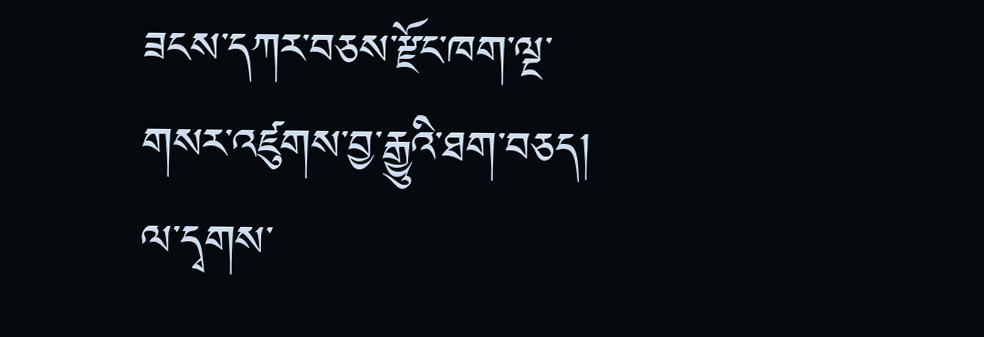ཟངས་དཀར་བཅས་རྫོང་ཁག་ལྔ་གསར་འཛུགས་བྱ་རྒྱུའི་ཐག་བཅད། ལ་དྭགས་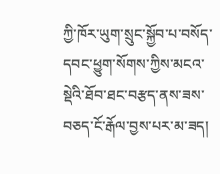ཀྱི་ཁོར་ཡུག་སྲུང་སྐྱོབ་པ་བསོད་དབང་ཕྱུག་སོགས་ཀྱིས་མངའ་སྡེའི་ཐོབ་ཐང་བརྩད་ནས་ཟས་བཅད་ངོ་རྒོལ་བྱས་པར་མ་ཟད།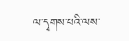ལ་དྭགས་པའི་ལས་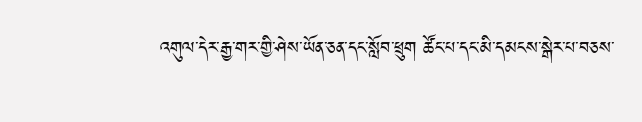འགུལ་དེར་རྒྱ་གར་གྱི་ཤེས་ཡོན་ཅན་དང་སློབ་ཕྲུག ཚོང་པ་དང་མི་དམངས་སྒེར་པ་བཅས་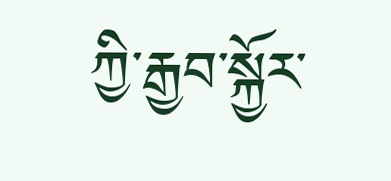ཀྱི་རྒྱབ་སྐྱོར་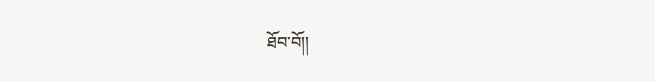ཐོབ་བོ།།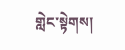གླེང་སྟེགས།